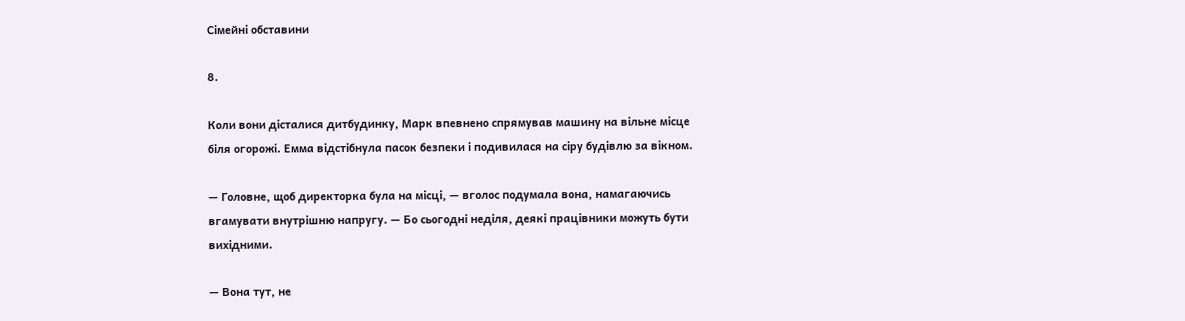Сімейні обставини

8.

Коли вони дісталися дитбудинку, Марк впевнено спрямував машину на вільне місце біля огорожі. Емма відстібнула пасок безпеки і подивилася на сіру будівлю за вікном.

— Головне, щоб директорка була на місці, — вголос подумала вона, намагаючись вгамувати внутрішню напругу. — Бо сьогодні неділя, деякі працівники можуть бути вихідними.

— Вона тут, не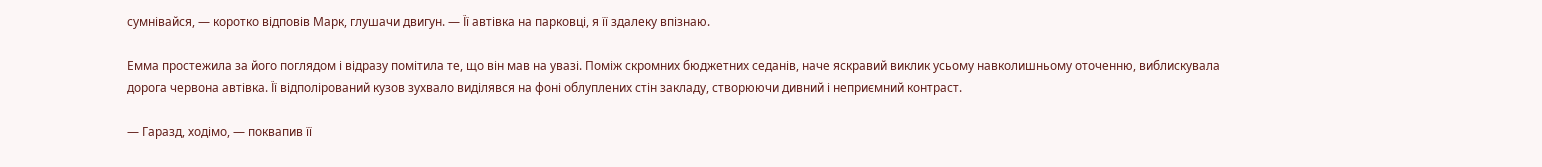сумнівайся, — коротко відповів Марк, глушачи двигун. — Її автівка на парковці, я її здалеку впізнаю.

Емма простежила за його поглядом і відразу помітила те, що він мав на увазі. Поміж скромних бюджетних седанів, наче яскравий виклик усьому навколишньому оточенню, виблискувала дорога червона автівка. Її відполірований кузов зухвало виділявся на фоні облуплених стін закладу, створюючи дивний і неприємний контраст.

— Гаразд, ходімо, — поквапив її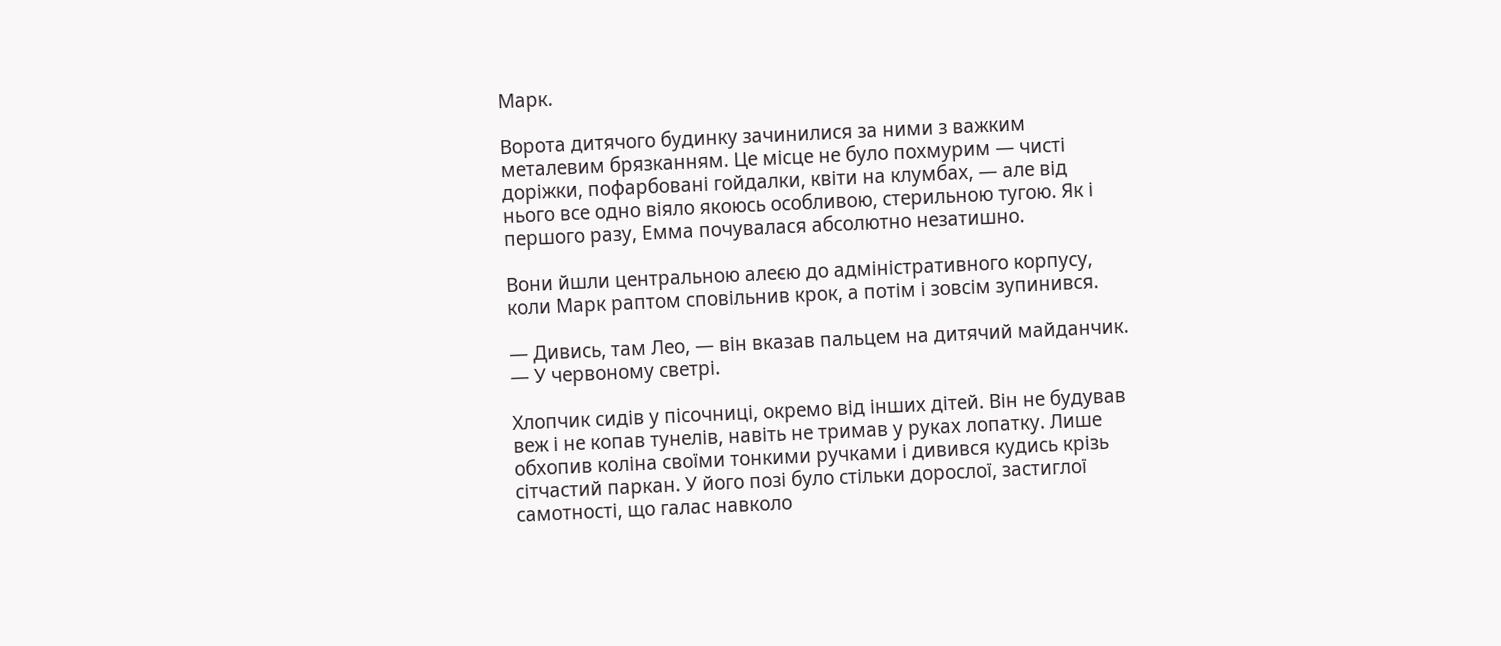Марк.

Ворота дитячого будинку зачинилися за ними з важким металевим брязканням. Це місце не було похмурим — чисті доріжки, пофарбовані гойдалки, квіти на клумбах, — але від нього все одно віяло якоюсь особливою, стерильною тугою. Як і першого разу, Емма почувалася абсолютно незатишно.

Вони йшли центральною алеєю до адміністративного корпусу, коли Марк раптом сповільнив крок, а потім і зовсім зупинився.

— Дивись, там Лео, — він вказав пальцем на дитячий майданчик. — У червоному светрі.

Хлопчик сидів у пісочниці, окремо від інших дітей. Він не будував веж і не копав тунелів, навіть не тримав у руках лопатку. Лише обхопив коліна своїми тонкими ручками і дивився кудись крізь сітчастий паркан. У його позі було стільки дорослої, застиглої самотності, що галас навколо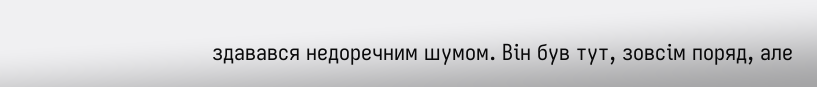здавався недоречним шумом. Він був тут, зовсім поряд, але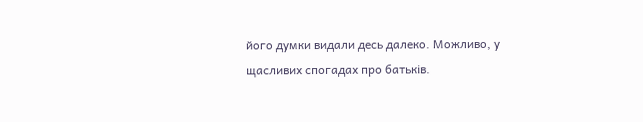його думки видали десь далеко. Можливо, у щасливих спогадах про батьків.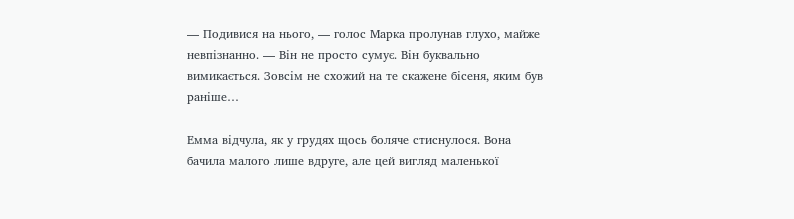— Подивися на нього, — голос Марка пролунав глухо, майже невпізнанно. — Він не просто сумує. Він буквально вимикається. Зовсім не схожий на те скажене бісеня, яким був раніше…

Емма відчула, як у грудях щось боляче стиснулося. Вона бачила малого лише вдруге, але цей вигляд маленької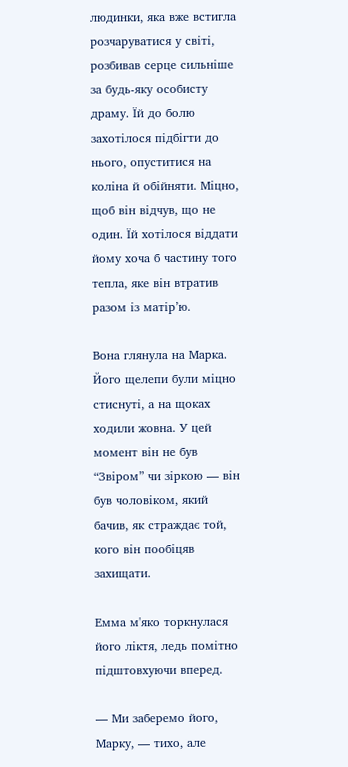людинки, яка вже встигла розчаруватися у світі, розбивав серце сильніше за будь-яку особисту драму. Їй до болю захотілося підбігти до нього, опуститися на коліна й обійняти. Міцно, щоб він відчув, що не один. Їй хотілося віддати йому хоча б частину того тепла, яке він втратив разом із матір’ю.

Вона глянула на Марка. Його щелепи були міцно стиснуті, а на щоках ходили жовна. У цей момент він не був “Звіром” чи зіркою — він був чоловіком, який бачив, як страждає той, кого він пообіцяв захищати.

Емма м'яко торкнулася його ліктя, ледь помітно підштовхуючи вперед.

— Ми заберемо його, Марку, — тихо, але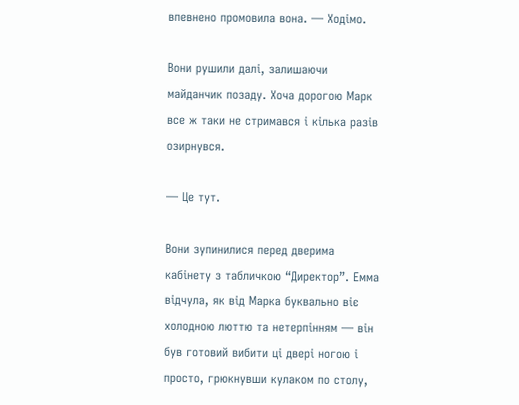впевнено промовила вона. — Ходімо.

Вони рушили далі, залишаючи майданчик позаду. Хоча дорогою Марк все ж таки не стримався і кілька разів озирнувся.

— Це тут.

Вони зупинилися перед дверима кабінету з табличкою “Директор”. Емма відчула, як від Марка буквально віє холодною люттю та нетерпінням — він був готовий вибити ці двері ногою і просто, грюкнувши кулаком по столу,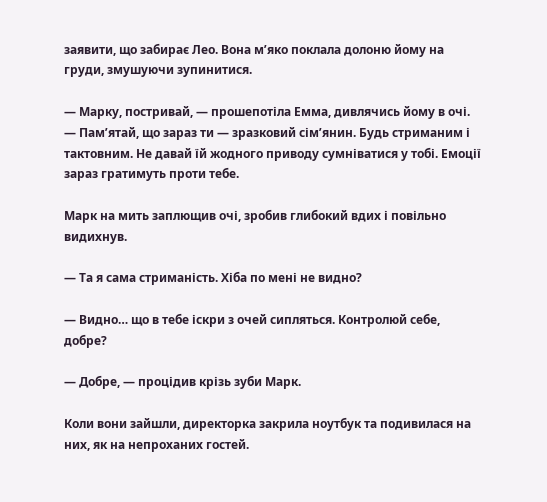заявити, що забирає Лео. Вона м’яко поклала долоню йому на груди, змушуючи зупинитися.

— Марку, постривай, — прошепотіла Емма, дивлячись йому в очі. — Пам’ятай, що зараз ти — зразковий сім’янин. Будь стриманим і тактовним. Не давай їй жодного приводу сумніватися у тобі. Емоції зараз гратимуть проти тебе.

Марк на мить заплющив очі, зробив глибокий вдих і повільно видихнув.

— Та я сама стриманість. Хіба по мені не видно?

— Видно… що в тебе іскри з очей сипляться. Контролюй себе, добре?

— Добре, — процідив крізь зуби Марк.

Коли вони зайшли, директорка закрила ноутбук та подивилася на них, як на непроханих гостей.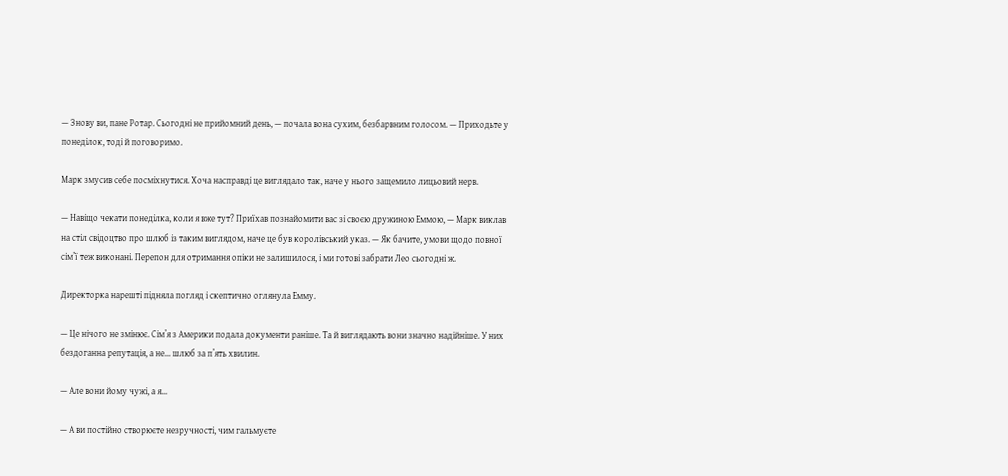— Знову ви, пане Ротар. Сьогодні не прийомний день, — почала вона сухим, безбарвним голосом. — Приходьте у понеділок, тоді й поговоримо.

Марк змусив себе посміхнутися. Хоча насправді це виглядало так, наче у нього защемило лицьовий нерв.

— Навіщо чекати понеділка, коли я вже тут? Приїхав познайомити вас зі своєю дружиною Еммою, — Марк виклав на стіл свідоцтво про шлюб із таким виглядом, наче це був королівський указ. — Як бачите, умови щодо повної сім’ї теж виконані. Перепон для отримання опіки не залишилося, і ми готові забрати Лео сьогодні ж.

Директорка нарешті підняла погляд і скептично оглянула Емму.

— Це нічого не змінює. Сім’я з Америки подала документи раніше. Та й виглядають вони значно надійніше. У них бездоганна репутація, а не... шлюб за п’ять хвилин.

— Але вони йому чужі, а я…

— А ви постійно створюєте незручності, чим гальмуєте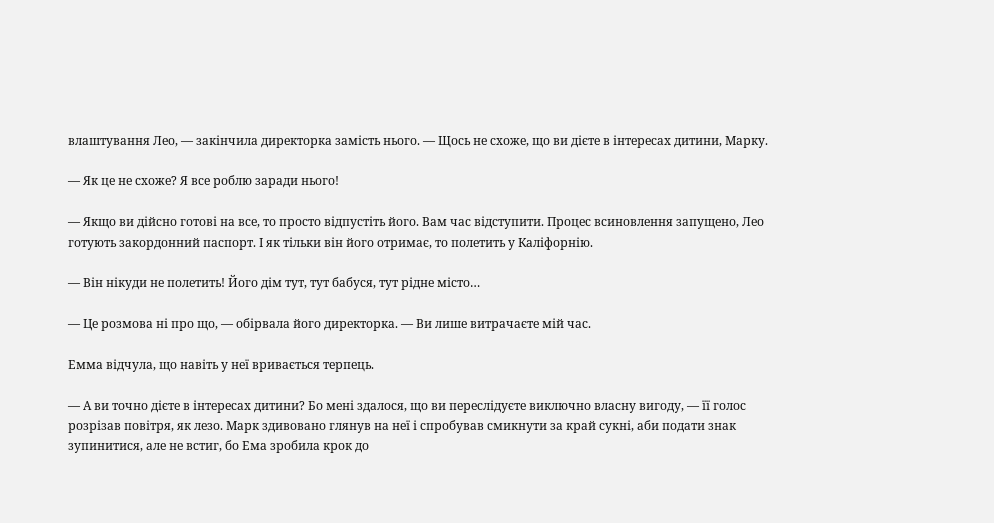влаштування Лео, — закінчила директорка замість нього. — Щось не схоже, що ви дієте в інтересах дитини, Марку.

— Як це не схоже? Я все роблю заради нього!

— Якщо ви дійсно готові на все, то просто відпустіть його. Вам час відступити. Процес всиновлення запущено, Лео готують закордонний паспорт. І як тільки він його отримає, то полетить у Каліфорнію.

— Він нікуди не полетить! Його дім тут, тут бабуся, тут рідне місто…

— Це розмова ні про що, — обірвала його директорка. — Ви лише витрачаєте мій час.

Емма відчула, що навіть у неї вривається терпець.

— А ви точно дієте в інтересах дитини? Бо мені здалося, що ви переслідуєте виключно власну вигоду, — її голос розрізав повітря, як лезо. Марк здивовано глянув на неї і спробував смикнути за край сукні, аби подати знак зупинитися, але не встиг, бо Ема зробила крок до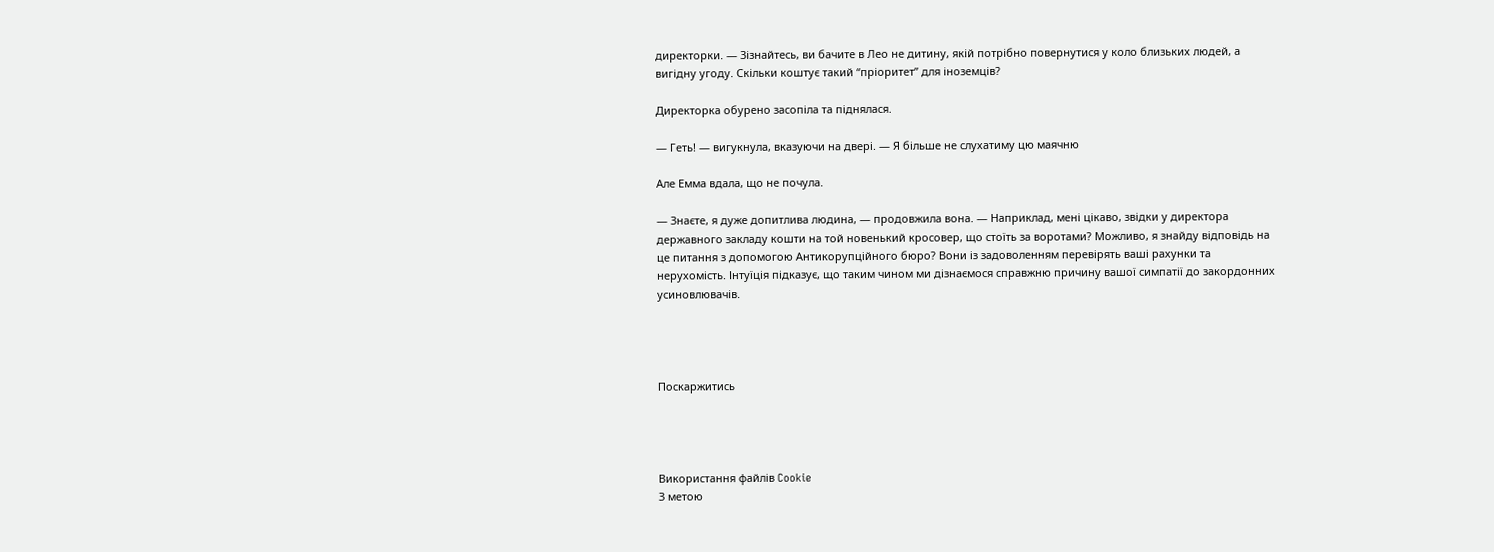директорки. — Зізнайтесь, ви бачите в Лео не дитину, якій потрібно повернутися у коло близьких людей, а вигідну угоду. Скільки коштує такий “пріоритет” для іноземців?

Директорка обурено засопіла та піднялася.

— Геть! — вигукнула, вказуючи на двері. — Я більше не слухатиму цю маячню

Але Емма вдала, що не почула.

— Знаєте, я дуже допитлива людина, — продовжила вона. — Наприклад, мені цікаво, звідки у директора державного закладу кошти на той новенький кросовер, що стоїть за воротами? Можливо, я знайду відповідь на це питання з допомогою Антикорупційного бюро? Вони із задоволенням перевірять ваші рахунки та нерухомість. Інтуїція підказує, що таким чином ми дізнаємося справжню причину вашої симпатії до закордонних усиновлювачів.




Поскаржитись




Використання файлів Cookie
З метою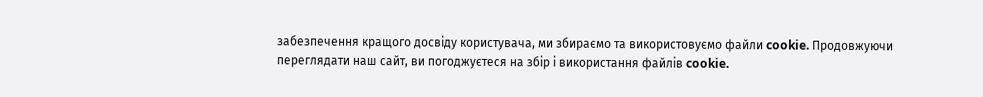забезпечення кращого досвіду користувача, ми збираємо та використовуємо файли cookie. Продовжуючи переглядати наш сайт, ви погоджуєтеся на збір і використання файлів cookie.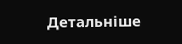Детальніше